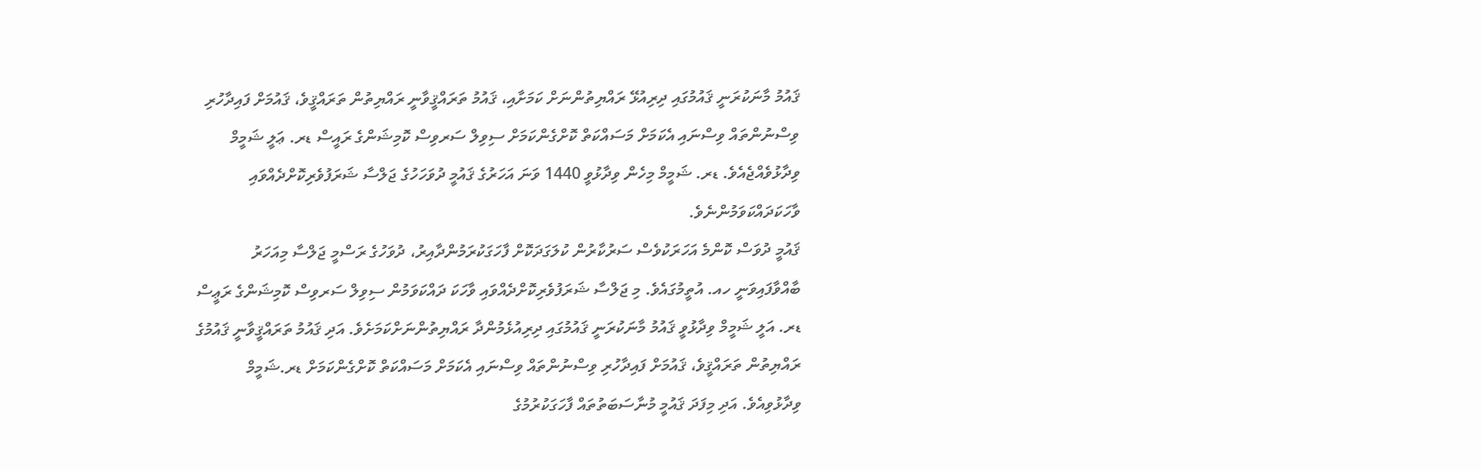ޤައުމު މާނަކުރަނީ ޤައުމުގައި ދިރިއުޅޭ ރައްޔިތުންނަށް ކަމަށާއި، ޤައުމު ތަރައްޤީވާނީ ރައްޔިތުން ތަރައްޤީވެ، ޤައުމަށް ފައިދާހުރި ވިސްނުންތައް ވިސްނައި އެކަމަށް މަސައްކަތް ކޮށްގެންކަމަށް ސިވިލް ސަރވިސް ކޮމިޝަންގެ ރައީސް ޑރ. ޢަލީ ޝަމީމް ވިދާޅުވެއްޖެއެވެ. ޑރ. ޝަމީމް މިހެން ވިދާޅުވީ 1440 ވަނަ އަހަރުގެ ޤައުމީ ދުވަހަހުގެ ޖަލްސާ ޝަރަފުވެރިކޮށްދެއްވައި ވާހަކަދައްކަވަމުންނެވެ.
ޤައުމީ ދުވަސް ކޮންމެ އަހަރަކުވެސް ސަރުކާރުން ކުލަގަދަކޮށް ފާހަގަކުރަމުންދާއިރު، ދުވަހުގެ ރަސްމީ ޖަލްސާ މިއަހަރު ބާއްވާފައިވަނީ ހއ. އުތީމުގައެވެ. މި ޖަލްސާ ޝަރަފުވެރިކޮށްދެއްވައި ވާހަކަ ދައްކަވަމުން ސިވިލް ސަރވިސް ކޮމިޝަންގެ ރަޢީސް ޑރ. އަލީ ޝަމީމް ވިދާޅުވީ ޤައުމު މާނަކުރަނީ ޤައުމުގައި ދިރިއުޅެމުންދާ ރައްޔިތުންނަށްކަމަށެވެ. އަދި ޤައުމު ތަރައްޤީވާނީ ޤައުމުގެ ރައްޔިތުން ތަރައްޤީވެ، ޤައުމަށް ފައިދާހުރި ވިސްނުންތައް ވިސްނައި އެކަމަށް މަސައްކަތް ކޮށްގެންކަމަށް ޑރ.ޝަމީމް ވިދާޅުވިއެވެ. އަދި މިފަދަ ޤައުމީ މުނާސަބަތުތައް ފާހަގަކުރުމުގެ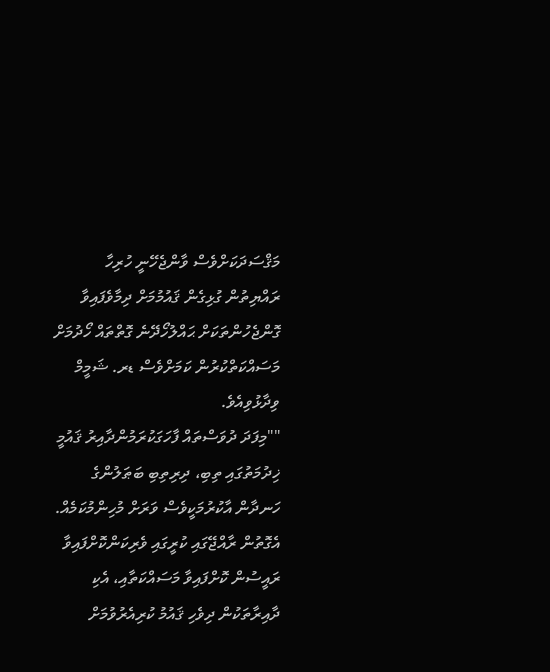މަޤްސަދަކަށްވެސް ވާންޖެހޭނީ ހުރިހާ ރައްޔިތުން ގުޅިގެން ޤައުމުމަށް ދިމާވެފައިވާ ގޮންޖެހުންތަކަށް ޙައްލުހޯދޭނެ ގޮތްތައް ހޯދުމަށް މަސައްކަތްކުރުން ކަމަށްވެސް ޑރ. ޝަމީމް ވިދާޅުވިއެވެ.
""މިފަދަ ދުވަސްތައް ފާހަގަކުރަމުންދާއިރު ޤައުމީ ޚިދުމަތުގައި ތިބި، ދިރިތިބި ބަޠަލުންގެ ހަނދާން އާކުރުމަކީވެސް ވަރަށް މުހިންމުކަމެއް. އެގޮތުން ރާއްޖޭގައި ކުރީގައި ވެރިކަންކޮށްފައިވާ ރައީސުން ކޮށްފައިވާ މަސައްކަތާއި، އެކި ދާއިރާތަކުން ދިވެހި ޤައުމު ކުރިއެރުވުމަށް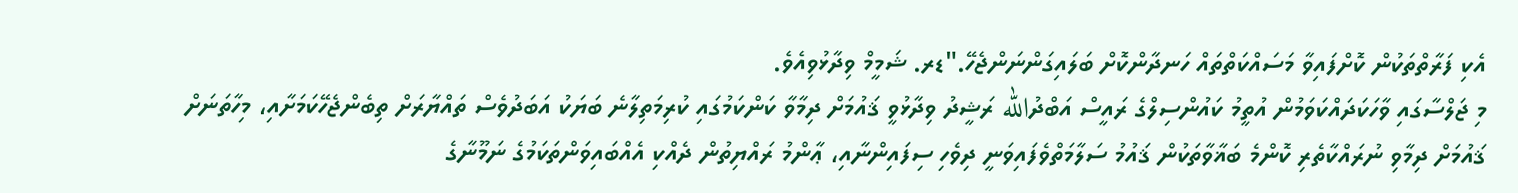އެކި ފަރާތްތަކުން ކޮށްފައިވާ މަސައްކަތްތައް ހަނދާންކޮށް ބަލައިގަންނަންޖެހޭ."ޑރ. ޝަމީމް ވިދާޅުވިއެވެ.
މި ޖަލްސާގައި ވާހަކަދައްކަވަމުން އުތީމު ކައުންސިލްގެ ރައީސް އަބްދުالله ރަޝީދު ވިދާޅުވީ ޤައުމަށް ދިމާވާ ކަންކަމުގައި ކުރިމަތިލާނެ ބަޔަކު އަބަދުވެސް ތައްޔާރަށް ތިބެންޖެހޭކަމަށާއި، މިހާތަނަށް ޤައުމަށް ދިމާވި ނުރައްކާތެރި ކޮންމެ ބަޣާވާތަކުން ޤައުމު ސަލާމަތްވެފައިވަނީ ދިވެހި ސިފައިންނާއި، ޢާންމު ރައްޔިތުން ދެއްކި އެއްބައިވަންތަކަމުގެ ނަމޫނާގެ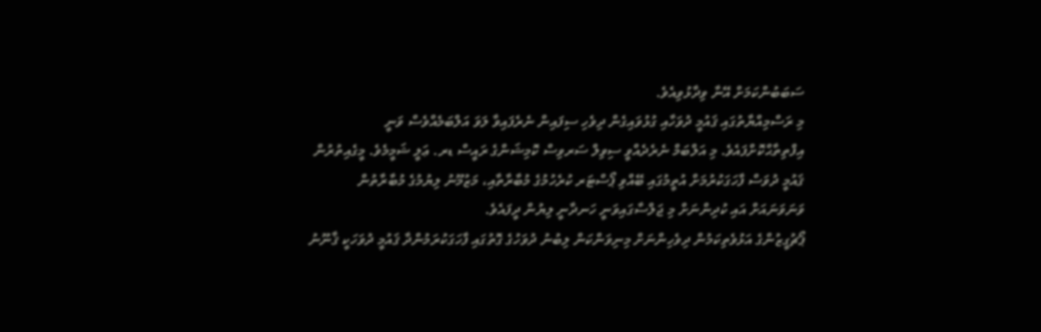ސަބަބުންކަމަށް އޭނާ ވިދާޅުވިއެވެ.
މި ރަސްމިއްޔާތުގައި ޤައުމީ ދުވަހާއި ގުޅުވައިގެން ދިވެހި ސިފައިން ނެރެފައިވާ ލަވަ އަލްބަމެއްވެސް ވަނީ އިފްތިތާޙްކޮށްފައެވެ. މި އަލްބަމް ނެރެދެއްވީ ސިވިލް ސަރވިސް ކޮމިޝަންގެ ރައީސް ޑރ. ޢަލީ ޝަމީމެވެ. މީގެއިތުރުން ޤައުމީ ދުވަސް ފާހަގަކުރުމަށް އުތީމުގައި ބޭއްވި ޕޯސްޓަރ ކުރެހުމުގެ މުބާރާތާއި، މަޒުމޫނު ލިޔުމުގެ މުބާރާތުން ވަނަވަނައަށް އައި ކުދިންނަށް މި ޖަލްސާގައިވަނީ ހަނދާނީ ލިޔުން ދީފައެވެ.
ޕޯޗުގީޒުންގެ އަޅުވެތިކަމުން ދިވެހިންނަށް މިނިވަންކަން ލިބުނު ދުވަހުގެ ގޮތުގައި ފާހަގަކުރަމުންދާ ޤައުމީ ދުވަހަކީ ޤާނޫނު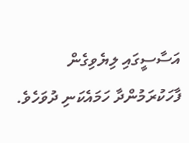އަސާސީގައި ލިޔެވިގެން ފާހަކުރަމުންދާ ހަމައެކަނި ދުވަހެވެ.